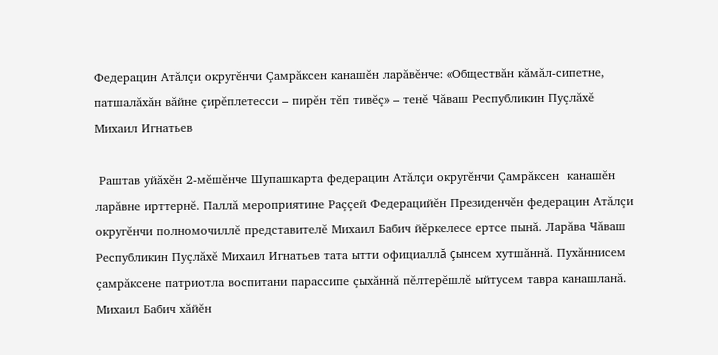Федерацин Атăлçи округĕнчи Çамрăксен канашĕн ларăвĕнче: «Обществăн кăмăл-сипетне, патшалăхăн вăйне çирĕплетесси – пирĕн тĕп тивĕç» – тенĕ Чăваш Республикин Пуçлăхĕ Михаил Игнатьев

 Раштав уйăхĕн 2-мĕшĕнче Шупашкарта федерацин Атăлçи округĕнчи Çамрăксен  канашĕн ларăвне ирттернĕ. Паллă мероприятине Раççей Федерацийĕн Президенчĕн федерацин Атăлçи округĕнчи полномочиллĕ представителĕ Михаил Бабич йĕркелесе ертсе пынă. Ларăва Чăваш Республикин Пуçлăхĕ Михаил Игнатьев тата ытти официаллă çынсем хутшăннă. Пухăннисем çамрăксене патриотла воспитани парассипе çыхăннă пĕлтерĕшлĕ ыйтусем тавра канашланă. Михаил Бабич хăйĕн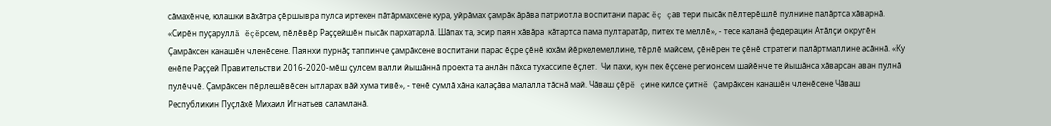сăмахĕнче, юлашки вăхăтра çĕршывра пулса иртекен пăтăрмахсене кура, уйрăмах çамрăк ăрăва патриотла воспитани парас ĕç çав тери пысăк пĕлтерĕшлĕ пулнине палăртса хăварнă. «Сирĕн пуçаруллă ĕçĕрсем, пĕлĕвĕр Раççейшĕн пысăк пархатарлă. Шăпах та, эсир паян хăвăра  кăтартса пама пултаратăр, питех те меллĕ», - тесе каланă федерацин Атăлçи округĕн Çамрăксен канашĕн членĕсене. Паянхи пурнăç таппинче çамрăксене воспитани парас ĕçре çĕнĕ юхăм йĕркелемеллине, тĕрлĕ майсем, çĕнĕрен те çĕнĕ стратеги палăртмаллине асăннă. «Ку енĕпе Раççей Правительстви 2016-2020-мĕш çулсем валли йышăннă проекта та анлăн пăхса тухассипе ĕçлет.  Чи пахи, кун пек ĕçсене регионсем шайĕнче те йышăнса хăварсан аван пулнă пулĕччĕ. Çамрăксен пĕрлешĕвĕсен ытларах вăй хума тивĕ», - тенĕ сумлă хăна калаçăва малалла тăснă май. Чăваш çĕрĕ çине килсе çитнĕ Çамрăксен канашĕн членĕсене Чăваш Республикин Пуçлăхĕ Михаил Игнатьев саламланă.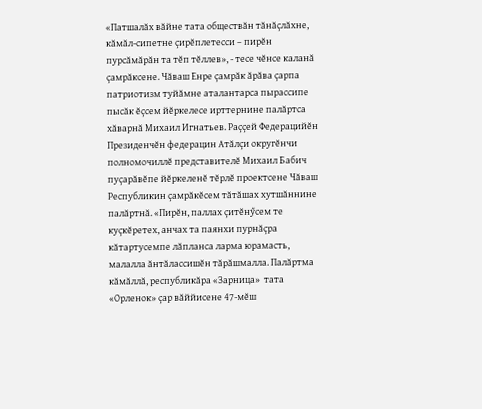«Патшалăх вăйне тата обществăн тăнăçлăхне, кăмăл-сипетне çирĕплетесси – пирĕн пурсăмăрăн та тĕп тĕллев», - тесе чĕнсе каланă çамрăксене. Чăваш Енре çамрăк ăрăва çарпа патриотизм туйăмне аталантарса пырассипе пысăк ĕçсем йĕркелесе ирттернине палăртса хăварнă Михаил Игнатьев. Раççей Федерацийĕн Президенчĕн федерацин Атăлçи округĕнчи полномочиллĕ представителĕ Михаил Бабич пуçарăвĕпе йĕркеленĕ тĕрлĕ проектсене Чăваш Республикин çамрăкĕсем тăтăшах хутшăннине палăртнă. «Пирĕн, паллах çитĕнӳсем те куçкĕретех, анчах та паянхи пурнăçра кăтартусемпе лăпланса ларма юрамасть, малалла ăнтăлассишĕн тăрăшмалла. Палăртма кăмăллă, республикăра «Зарница»  тата «Орленок» çар вăййисене 47-мĕш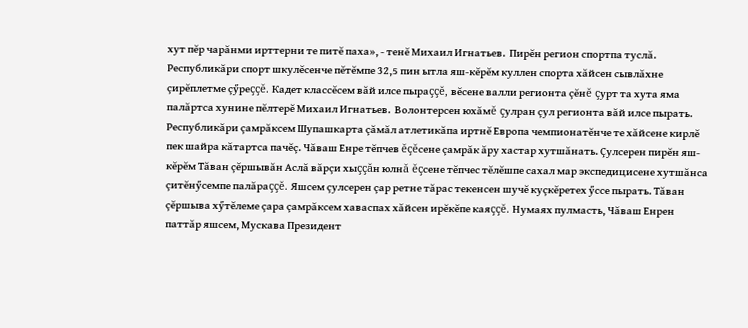хут пĕр чарăнми ирттерни те питĕ паха», - тенĕ Михаил Игнатьев.  Пирĕн регион спортпа туслă. Республикăри спорт шкулĕсенче пĕтĕмпе 32,5 пин ытла яш-кĕрĕм куллен спорта хăйсен сывлăхне çирĕплетме çӳреççĕ. Кадет классĕсем вăй илсе пыраççĕ, вĕсене валли регионта çĕнĕ çурт та хута яма палăртса хунине пĕлтерĕ Михаил Игнатьев.  Волонтерсен юхăмĕ çулран çул регионта вăй илсе пырать. Республикăри çамрăксем Шупашкарта çăмăл атлетикăпа иртнĕ Европа чемпионатĕнче те хăйсене кирлĕ пек шайра кăтартса пачĕç. Чăваш Енре тĕпчев ĕçĕсене çамрăк ăру хастар хутшăнать. Çулсерен пирĕн яш-кĕрĕм Тăван çĕршывăн Аслă вăрçи хыççăн юлнă ĕçсене тĕпчес тĕлĕшпе сахал мар экспедицисене хутшăнса çитĕнӳсемпе палăраççĕ. Яшсем çулсерен çар ретне тăрас текенсен шучĕ куçкĕретех ӳссе пырать. Тăван çĕршыва хӳтĕлеме çара çамрăксем хаваспах хăйсен ирĕкĕпе каяççĕ. Нумаях пулмасть, Чăваш Енрен паттăр яшсем, Мускава Президент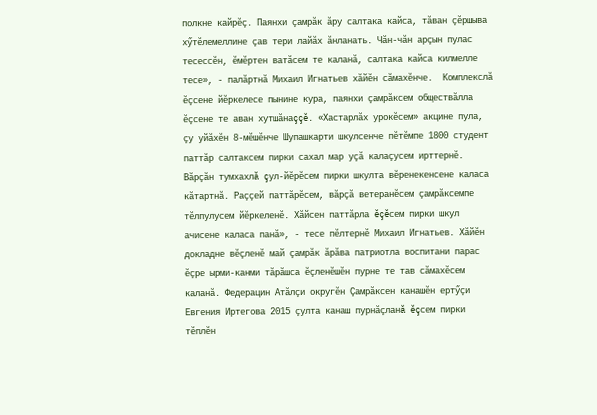полкне кайрĕç. Паянхи çамрăк ăру салтака кайса, тăван çĕршыва хӳтĕлемеллине çав тери лайăх ăнланать. Чăн-чăн арçын пулас тесессĕн, ĕмĕртен ватăсем те каланă, салтака кайса килмелле тесе», - палăртнă Михаил Игнатьев хăйĕн сăмахĕнче.  Комплекслă ĕçсене йĕркелесе пынине кура, паянхи çамрăксем обществăлла ĕçсене те аван хутшăнаççĕ. «Хастарлăх урокĕсем» акцине пула, çу уйăхĕн 8-мĕшĕнче Шупашкарти шкулсенче пĕтĕмпе 1800 студент паттăр салтаксем пирки сахал мар уçă калаçусем ирттернĕ. Вăрçăн тумхахлă çул-йĕрĕсем пирки шкулта вĕренекенсене каласа кăтартнă. Раççей паттăрĕсем, вăрçă ветеранĕсем çамрăксемпе тĕлпулусем йĕркеленĕ. Хăйсен паттăрла ĕçĕсем пирки шкул ачисене каласа панă», - тесе пĕлтернĕ Михаил Игнатьев. Хăйĕн докладне вĕçленĕ май çамрăк ăрăва патриотла воспитани парас ĕçре ырми-канми тăрăшса ĕçленĕшĕн пурне те тав сăмахĕсем каланă. Федерацин Атăлçи округĕн Çамрăксен канашĕн ертӳçи Евгения Иртегова 2015 çулта канаш пурнăçланă ĕçсем пирки тĕплĕн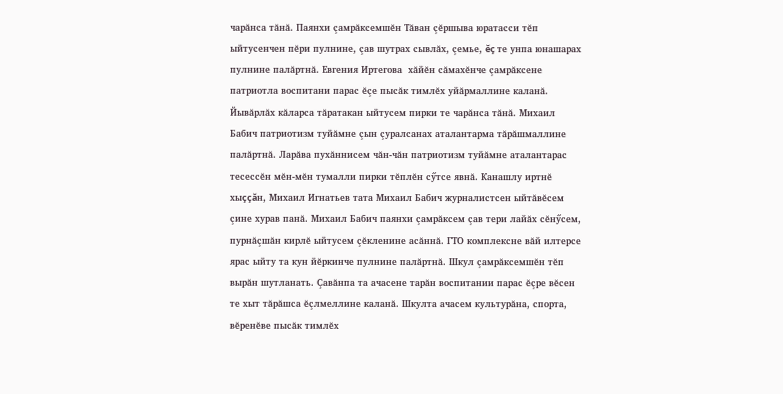чарăнса тăнă. Паянхи çамрăксемшĕн Тăван çĕршыва юратасси тĕп ыйтусенчен пĕри пулнине, çав шутрах сывлăх, çемье, ĕç те унпа юнашарах пулнине палăртнă. Евгения Иртегова  хăйĕн сăмахĕнче çамрăксене патриотла воспитани парас ĕçе пысăк тимлĕх уйăрмаллине каланă. Йывăрлăх кăларса тăратакан ыйтусем пирки те чарăнса тăнă. Михаил Бабич патриотизм туйăмне çын çуралсанах аталантарма тăрăшмаллине палăртнă. Ларăва пухăннисем чăн-чăн патриотизм туйăмне аталантарас тесессĕн мĕн-мĕн тумалли пирки тĕплĕн сӳтсе явнă. Канашлу иртнĕ хыççăн, Михаил Игнатьев тата Михаил Бабич журналистсен ыйтăвĕсем çине хурав панă. Михаил Бабич паянхи çамрăксем çав тери лайăх сĕнӳсем, пурнăçшăн кирлĕ ыйтусем çĕкленине асăннă. ГТО комплексне вăй илтерсе ярас ыйту та кун йĕркинче пулнине палăртнă. Шкул çамрăксемшĕн тĕп вырăн шутланать. Çавăнпа та ачасене тарăн воспитании парас ĕçре вĕсен те хыт тăрăшса ĕçлмеллине каланă. Шкулта ачасем культурăна, спорта, вĕренĕве пысăк тимлĕх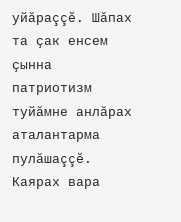уйăраççĕ. Шăпах та çак енсем çынна патриотизм туйăмне анлăрах аталантарма пулăшаççĕ.  Каярах вара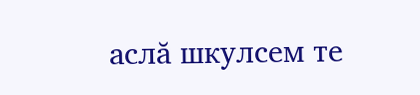аслă шкулсем те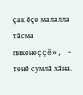çак ĕçе малалла тăсма пикенеççĕ», - тенĕ сумлă хăна.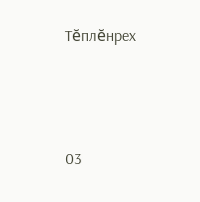Тĕплĕнрех



03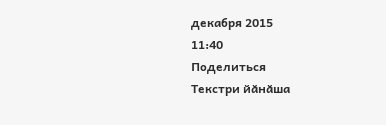декабря 2015
11:40
Поделиться
Текстри йӑнӑша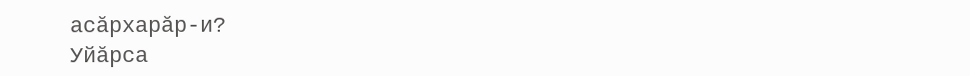асӑрхарӑр-и?
Уйӑрса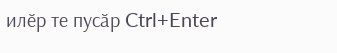илӗр те пусӑр Ctrl+Enter